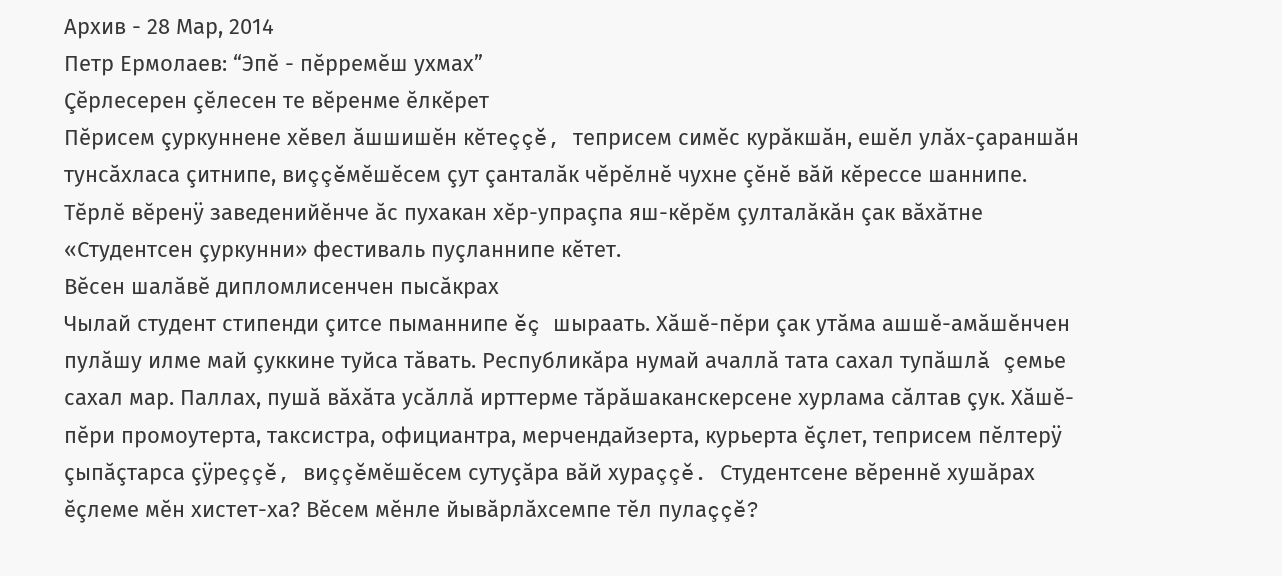Архив - 28 Мар, 2014
Петр Ермолаев: “Эпĕ - пĕрремĕш ухмах”
Çĕрлесерен çĕлесен те вĕренме ĕлкĕрет
Пĕрисем çуркуннене хĕвел ăшшишĕн кĕтеççĕ, теприсем симĕс курăкшăн, ешĕл улăх-çараншăн тунсăхласа çитнипе, виççĕмĕшĕсем çут çанталăк чĕрĕлнĕ чухне çĕнĕ вăй кĕрессе шаннипе. Тĕрлĕ вĕренÿ заведенийĕнче ăс пухакан хĕр-упраçпа яш-кĕрĕм çулталăкăн çак вăхăтне «Студентсен çуркунни» фестиваль пуçланнипе кĕтет.
Вĕсен шалăвĕ дипломлисенчен пысăкрах
Чылай студент стипенди çитсе пыманнипе ĕç шыраать. Хăшĕ-пĕри çак утăма ашшĕ-амăшĕнчен пулăшу илме май çуккине туйса тăвать. Республикăра нумай ачаллă тата сахал тупăшлă çемье сахал мар. Паллах, пушă вăхăта усăллă ирттерме тăрăшаканскерсене хурлама сăлтав çук. Хăшĕ-пĕри промоутерта, таксистра, официантра, мерчендайзерта, курьерта ĕçлет, теприсем пĕлтерÿ çыпăçтарса çÿреççĕ, виççĕмĕшĕсем сутуçăра вăй хураççĕ. Студентсене вĕреннĕ хушăрах ĕçлеме мĕн хистет-ха? Вĕсем мĕнле йывăрлăхсемпе тĕл пулаççĕ?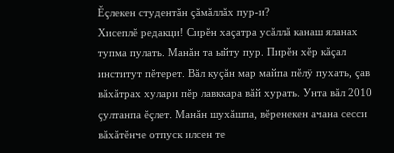Ĕçлекен студентăн çăмăллăх пур-и?
Хисеплĕ редакци! Сирĕн хаçатра усăллă канаш яланах тупма пулать. Манăн та ыйту пур. Пирĕн хĕр кăçал институт пĕтерет. Вăл куçăн мар майпа пĕлÿ пухать, çав вăхăтрах хулари пĕр лавккара вăй хурать. Унта вăл 2010 çултанпа ĕçлет. Манăн шухăшпа, вĕренекен ачана сесси вăхăтĕнче отпуск илсен те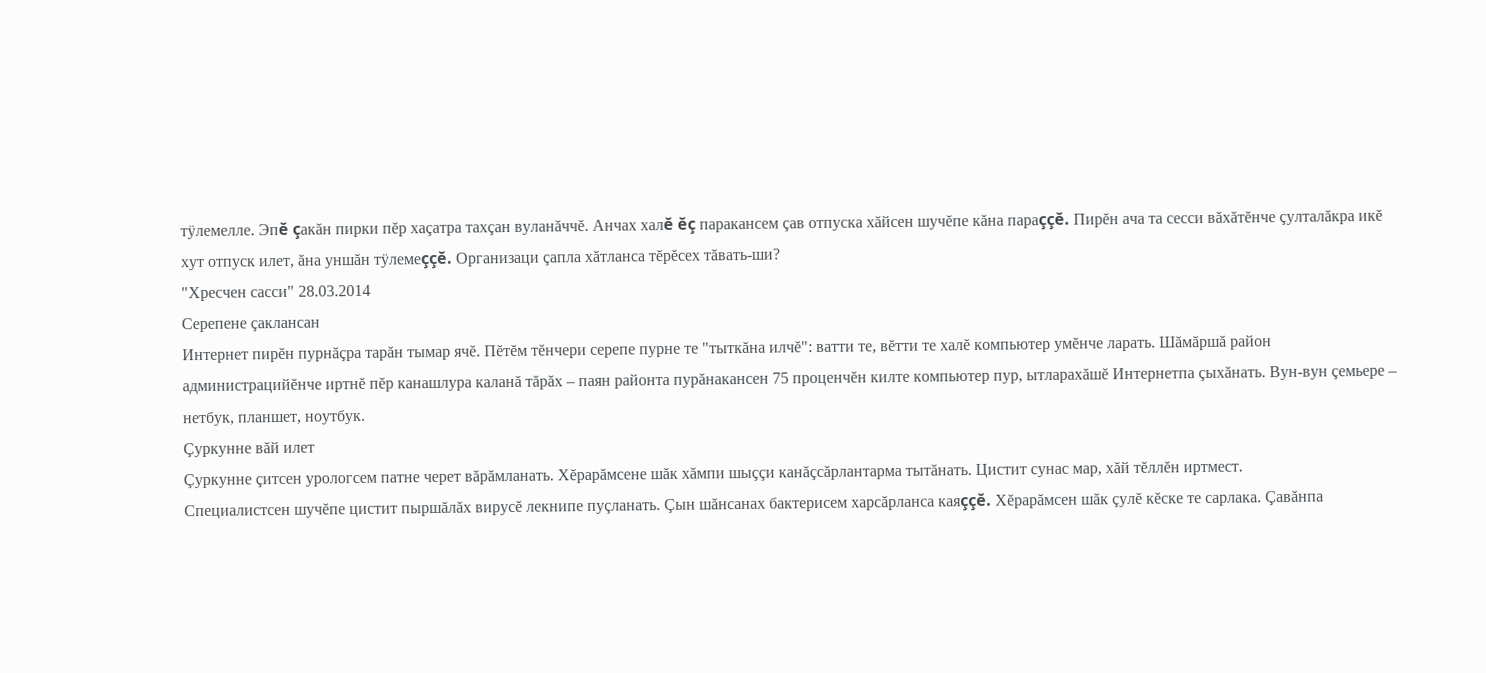тÿлемелле. Эпĕ çакăн пирки пĕр хаçатра тахçан вуланăччĕ. Анчах халĕ ĕç паракансем çав отпуска хăйсен шучĕпе кăна параççĕ. Пирĕн ача та сесси вăхăтĕнче çулталăкра икĕ хут отпуск илет, ăна уншăн тÿлемеççĕ. Организаци çапла хăтланса тĕрĕсех тăвать-ши?
"Хресчен сасси" 28.03.2014
Серепене çаклансан
Интернет пирĕн пурнăçра тарăн тымар ячĕ. Пĕтĕм тĕнчери серепе пурне те "тыткăна илчĕ": ватти те, вĕтти те халĕ компьютер умĕнче ларать. Шăмăршă район администрацийĕнче иртнĕ пĕр канашлура каланă тăрăх – паян районта пурăнакансен 75 проценчĕн килте компьютер пур, ытларахăшĕ Интернетпа çыхăнать. Вун-вун çемьере – нетбук, планшет, ноутбук.
Çуркунне вăй илет
Çуркунне çитсен урологсем патне черет вăрăмланать. Хĕрарăмсене шăк хăмпи шыççи канăçсăрлантарма тытăнать. Цистит сунас мар, хăй тĕллĕн иртмест.
Специалистсен шучĕпе цистит пыршăлăх вирусĕ лекнипе пуçланать. Çын шăнсанах бактерисем харсăрланса каяççĕ. Хĕрарăмсен шăк çулĕ кĕске те сарлака. Çавăнпа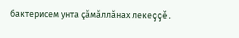бактерисем унта çăмăллăнах лекеççĕ.